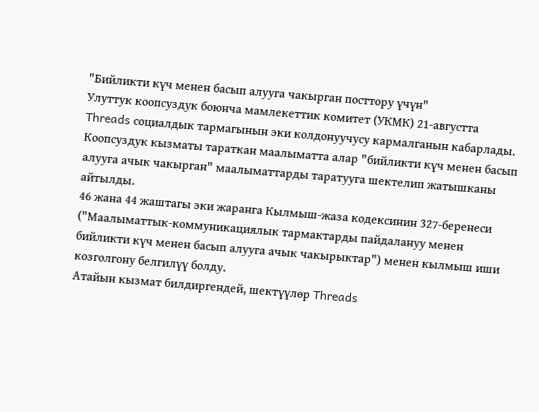"Бийликти күч менен басып алууга чакырган посттору үчүн"
Улуттук коопсуздук боюнча мамлекеттик комитет (УКМК) 21-августта Threads социалдык тармагынын эки колдонуучусу кармалганын кабарлады. Коопсуздук кызматы тараткан маалыматта алар "бийликти күч менен басып алууга ачык чакырган" маалыматтарды таратууга шектелип жатышканы айтылды.
46 жана 44 жаштагы эки жаранга Кылмыш-жаза кодексинин 327-беренеси ("Маалыматтык-коммуникациялык тармактарды пайдалануу менен бийликти күч менен басып алууга ачык чакырыктар") менен кылмыш иши козголгону белгилүү болду.
Атайын кызмат билдиргендей, шектүүлөр Threads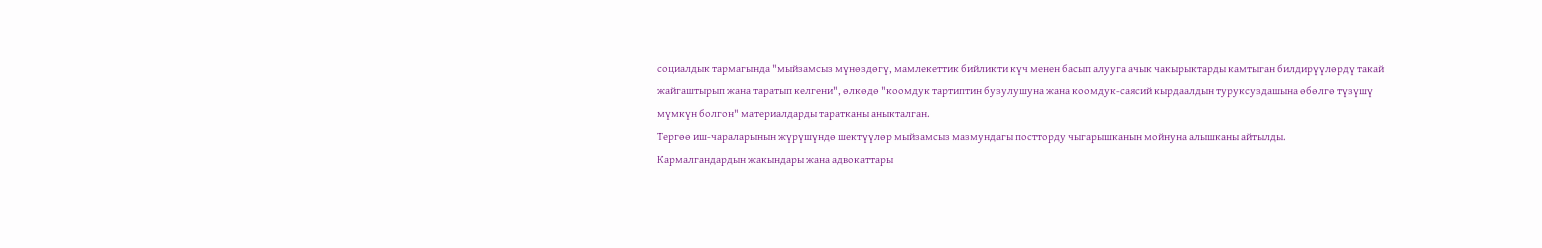социалдык тармагында "мыйзамсыз мүнөздөгү, мамлекеттик бийликти күч менен басып алууга ачык чакырыктарды камтыган билдирүүлөрдү такай жайгаштырып жана таратып келгени", өлкөдө "коомдук тартиптин бузулушуна жана коомдук-саясий кырдаалдын туруксуздашына өбөлгө түзүшү мүмкүн болгон" материалдарды таратканы аныкталган.
Тергөө иш-чараларынын жүрүшүндө шектүүлөр мыйзамсыз мазмундагы постторду чыгарышканын мойнуна алышканы айтылды.
Кармалгандардын жакындары жана адвокаттары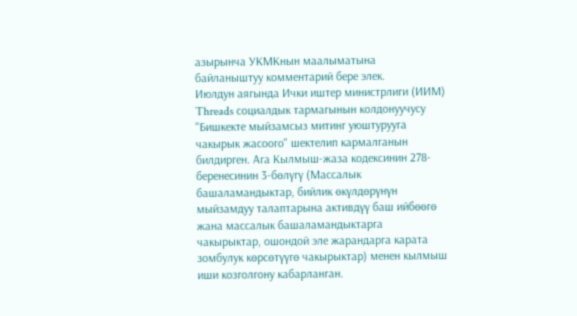азырынча УКМКнын маалыматына байланыштуу комментарий бере элек.
Июлдун аягында Ички иштер министрлиги (ИИМ) Threads социалдык тармагынын колдонуучусу "Бишкекте мыйзамсыз митинг уюштурууга чакырык жасоого" шектелип кармалганын билдирген. Ага Кылмыш-жаза кодексинин 278-беренесинин 3-бөлүгү (Массалык башаламандыктар, бийлик өкүлдөрүнүн мыйзамдуу талаптарына активдүү баш ийбөөгө жана массалык башаламандыктарга чакырыктар, ошондой эле жарандарга карата зомбулук көрсөтүүгө чакырыктар) менен кылмыш иши козголгону кабарланган.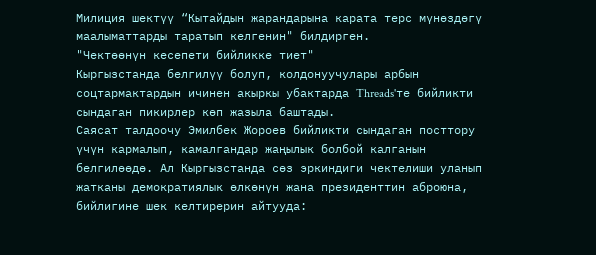Милиция шектүү “Кытайдын жарандарына карата терс мүнөздөгү маалыматтарды таратып келгенин" билдирген.
"Чектөөнүн кесепети бийликке тиет"
Кыргызстанда белгилүү болуп, колдонуучулары арбын соцтармактардын ичинен акыркы убактарда Threads'те бийликти сындаган пикирлер көп жазыла баштады.
Саясат талдоочу Эмилбек Жороев бийликти сындаган посттору үчүн кармалып, камалгандар жаңылык болбой калганын белгилөөдө. Ал Кыргызстанда сөз эркиндиги чектелиши уланып жатканы демократиялык өлкөнүн жана президенттин аброюна, бийлигине шек келтирерин айтууда: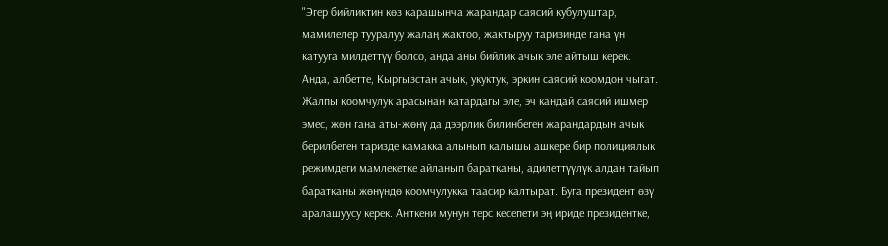"Эгер бийликтин көз карашынча жарандар саясий кубулуштар, мамилелер тууралуу жалаң жактоо, жактыруу таризинде гана үн катууга милдеттүү болсо, анда аны бийлик ачык эле айтыш керек. Анда, албетте, Кыргызстан ачык, укуктук, эркин саясий коомдон чыгат. Жалпы коомчулук арасынан катардагы эле, эч кандай саясий ишмер эмес, жөн гана аты-жөнү да дээрлик билинбеген жарандардын ачык берилбеген таризде камакка алынып калышы ашкере бир полициялык режимдеги мамлекетке айланып баратканы, адилеттүүлүк алдан тайып баратканы жөнүндө коомчулукка таасир калтырат. Буга президент өзү аралашуусу керек. Анткени мунун терс кесепети эң ириде президентке,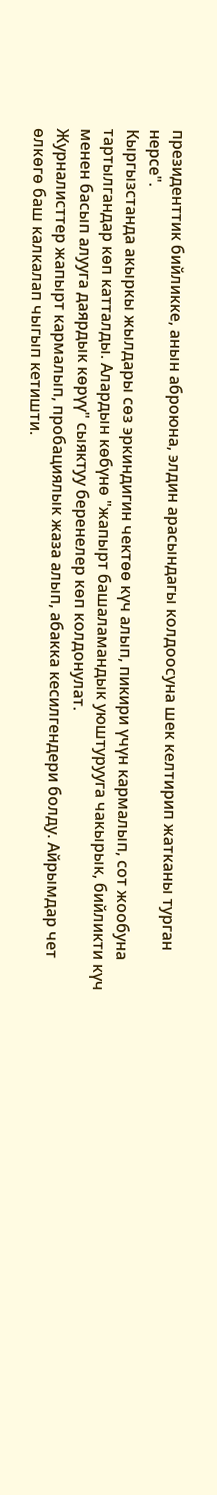президенттик бийликке, анын аброюна, элдин арасындагы колдоосуна шек келтирип жатканы турган нерсе".
Кыргызстанда акыркы жылдары сөз эркиндигин чектөө күч алып, пикири үчүн кармалып, сот жообуна тартылгандар көп катталды. Алардын көбүнө "жапырт башаламандык уюштурууга чакырык, бийликти күч менен басып алууга даярдык көрүү" сыяктуу беренелер көп колдонулат.
Журналисттер жапырт кармалып, пробациялык жаза алып, абакка кесилгендери болду. Айрымдар чет өлкөгө баш калкалап чыгып кетишти.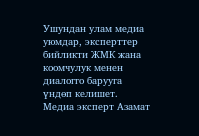Ушундан улам медиа уюмдар, эксперттер бийликти ЖМК жана коомчулук менен диалогго барууга үндөп келишет.
Медиа эксперт Азамат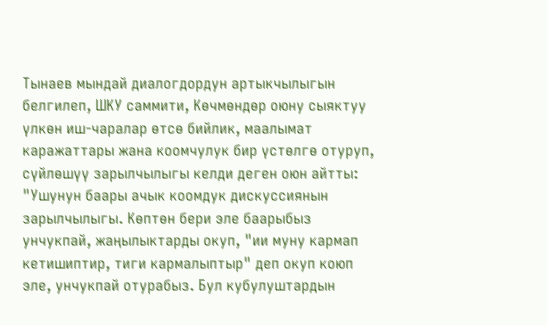Тынаев мындай диалогдордун артыкчылыгын белгилеп, ШКУ саммити, Көчмөндөр оюну сыяктуу үлкөн иш-чаралар өтсө бийлик, маалымат каражаттары жана коомчулук бир үстөлгө отуруп, сүйлөшүү зарылчылыгы келди деген оюн айтты:
"Ушунун баары ачык коомдук дискуссиянын зарылчылыгы. Көптөн бери эле баарыбыз унчукпай, жаңылыктарды окуп, "ии муну кармап кетишиптир, тиги кармалыптыр" деп окуп коюп эле, унчукпай отурабыз. Бул кубулуштардын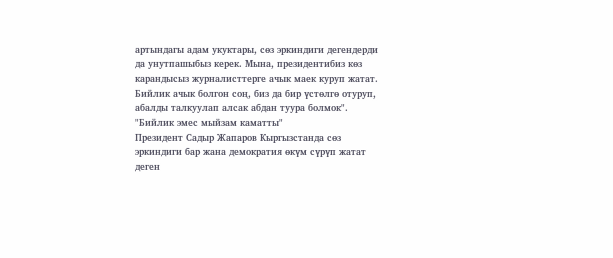артындагы адам укуктары, сөз эркиндиги дегендерди да унутпашыбыз керек. Мына, президентибиз көз карандысыз журналисттерге ачык маек куруп жатат. Бийлик ачык болгон соң, биз да бир үстөлгө отуруп, абалды талкуулап алсак абдан туура болмок".
"Бийлик эмес мыйзам каматты"
Президент Садыр Жапаров Кыргызстанда сөз эркиндиги бар жана демократия өкүм сүрүп жатат деген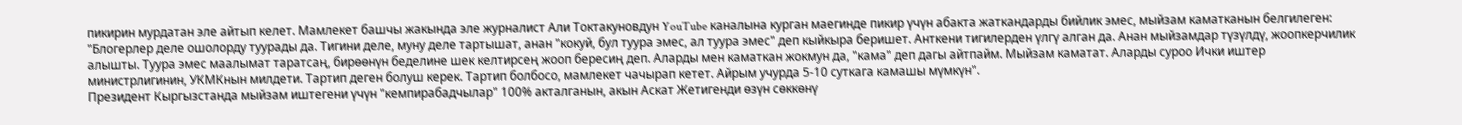пикирин мурдатан эле айтып келет. Мамлекет башчы жакында эле журналист Али Токтакуновдун YouTube каналына курган маегинде пикир үчүн абакта жаткандарды бийлик эмес, мыйзам каматканын белгилеген:
"Блогерлер деле ошолорду туурады да. Тигини деле, муну деле тартышат, анан "кокуй, бул туура эмес, ал туура эмес" деп кыйкыра беришет. Анткени тигилерден үлгү алган да. Анан мыйзамдар түзүлдү, жоопкерчилик алышты. Туура эмес маалымат таратсаң, бирөөнүн беделине шек келтирсең жооп бересиң деп. Аларды мен каматкан жокмун да, "кама" деп дагы айтпайм. Мыйзам каматат. Аларды суроо Ички иштер министрлигинин, УКМКнын милдети. Тартип деген болуш керек. Тартип болбосо, мамлекет чачырап кетет. Айрым учурда 5-10 суткага камашы мүмкүн".
Президент Кыргызстанда мыйзам иштегени үчүн "кемпирабадчылар" 100% акталганын, акын Аскат Жетигенди өзүн сөккөнү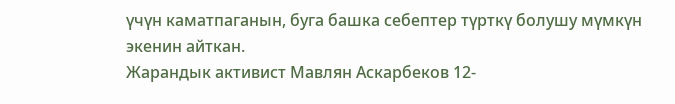үчүн каматпаганын, буга башка себептер түрткү болушу мүмкүн экенин айткан.
Жарандык активист Мавлян Аскарбеков 12-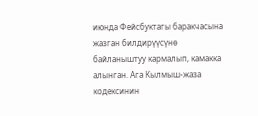июнда Фейсбуктагы баракчасына жазган билдирүүсүнө байланыштуу кармалып, камакка алынган. Ага Кылмыш-жаза кодексинин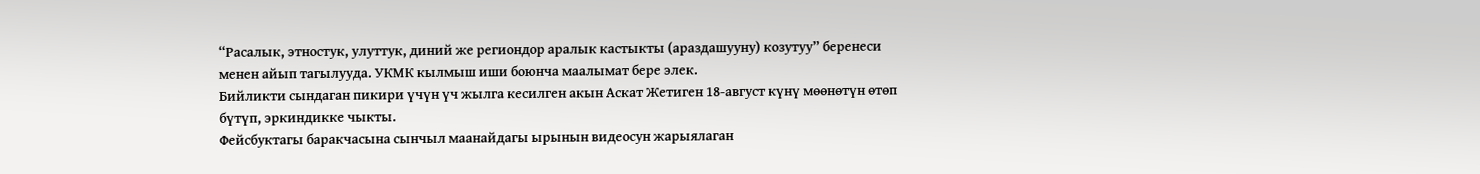“Расалык, этностук, улуттук, диний же региондор аралык кастыкты (араздашууну) козутуу” беренеси менен айып тагылууда. УКМК кылмыш иши боюнча маалымат бере элек.
Бийликти сындаган пикири үчүн үч жылга кесилген акын Аскат Жетиген 18-август күнү мөөнөтүн өтөп бүтүп, эркиндикке чыкты.
Фейсбуктагы баракчасына сынчыл маанайдагы ырынын видеосун жарыялаган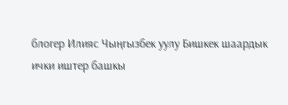блогер Илияс Чыңгызбек уулу Бишкек шаардык ички иштер башкы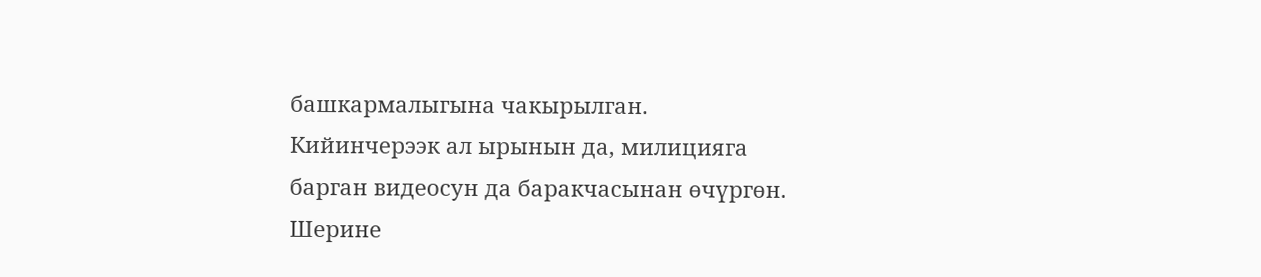башкармалыгына чакырылган. Кийинчерээк ал ырынын да, милицияга барган видеосун да баракчасынан өчүргөн.
Шерине